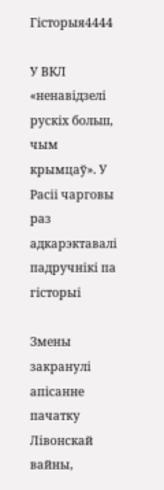Гісторыя4444

У ВКЛ «ненавідзелі рускіх больш, чым крымцаў». У Расіі чарговы раз адкарэктавалі падручнікі па гісторыі

Змены закранулі апісанне пачатку Лівонскай вайны,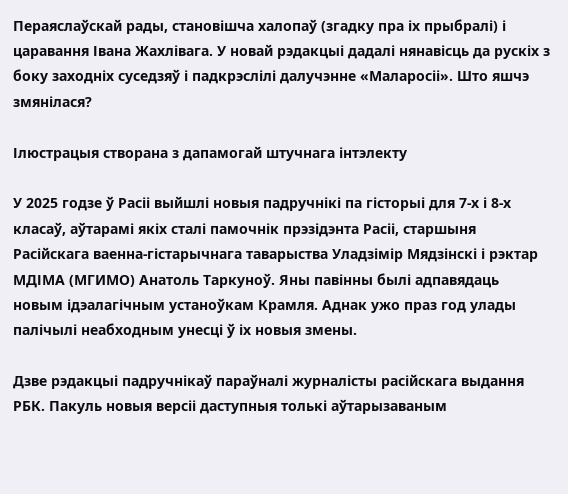Пераяслаўскай рады, становішча халопаў (згадку пра іх прыбралі) і царавання Івана Жахлівага. У новай рэдакцыі дадалі нянавісць да рускіх з боку заходніх суседзяў і падкрэслілі далучэнне «Маларосіі». Што яшчэ змянілася?

Ілюстрацыя створана з дапамогай штучнага інтэлекту

У 2025 годзе ў Расіі выйшлі новыя падручнікі па гісторыі для 7‑х і 8‑х класаў, аўтарамі якіх сталі памочнік прэзідэнта Расіі, старшыня Расійскага ваенна-гістарычнага таварыства Уладзімір Мядзінскі і рэктар МДІМА (МГИМО) Анатоль Таркуноў. Яны павінны былі адпавядаць новым ідэалагічным устаноўкам Крамля. Аднак ужо праз год улады палічылі неабходным унесці ў іх новыя змены.

Дзве рэдакцыі падручнікаў параўналі журналісты расійскага выдання РБК. Пакуль новыя версіі даступныя толькі аўтарызаваным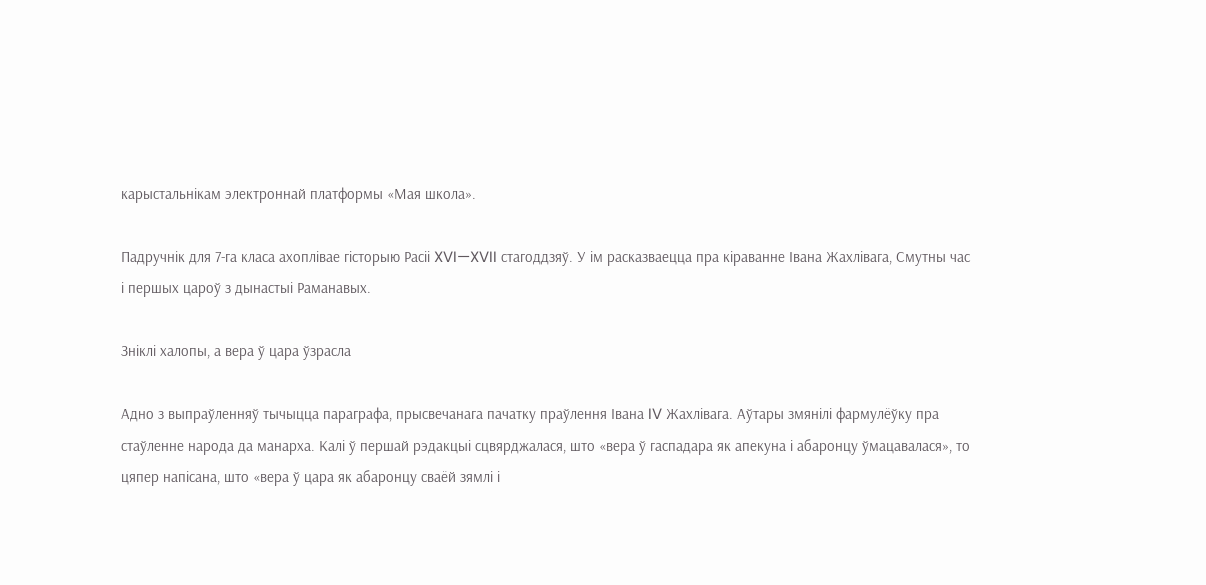карыстальнікам электроннай платформы «Мая школа».

Падручнік для 7‑га класа ахоплівае гісторыю Расіі XVI—XVII стагоддзяў. У ім расказваецца пра кіраванне Івана Жахлівага, Смутны час і першых цароў з дынастыі Раманавых.

Зніклі халопы, а вера ў цара ўзрасла

Адно з выпраўленняў тычыцца параграфа, прысвечанага пачатку праўлення Івана IV Жахлівага. Аўтары змянілі фармулёўку пра стаўленне народа да манарха. Калі ў першай рэдакцыі сцвярджалася, што «вера ў гаспадара як апекуна і абаронцу ўмацавалася», то цяпер напісана, што «вера ў цара як абаронцу сваёй зямлі і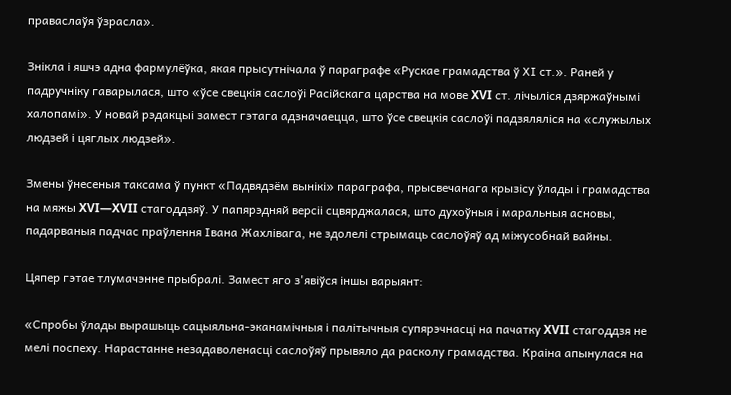праваслаўя ўзрасла».

Знікла і яшчэ адна фармулёўка, якая прысутнічала ў параграфе «Рускае грамадства ў ХІ ст.». Раней у падручніку гаварылася, што «ўсе свецкія саслоўі Расійскага царства на мове XVI ст. лічыліся дзяржаўнымі халопамі». У новай рэдакцыі замест гэтага адзначаецца, што ўсе свецкія саслоўі падзяляліся на «служылых людзей і цяглых людзей».

Змены ўнесеныя таксама ў пункт «Падвядзём вынікі» параграфа, прысвечанага крызісу ўлады і грамадства на мяжы XVI—XVII стагоддзяў. У папярэдняй версіі сцвярджалася, што духоўныя і маральныя асновы, падарваныя падчас праўлення Івана Жахлівага, не здолелі стрымаць саслоўяў ад міжусобнай вайны.

Цяпер гэтае тлумачэнне прыбралі. Замест яго з'явіўся іншы варыянт:

«Спробы ўлады вырашыць сацыяльна-эканамічныя і палітычныя супярэчнасці на пачатку XVII стагоддзя не мелі поспеху. Нарастанне незадаволенасці саслоўяў прывяло да расколу грамадства. Краіна апынулася на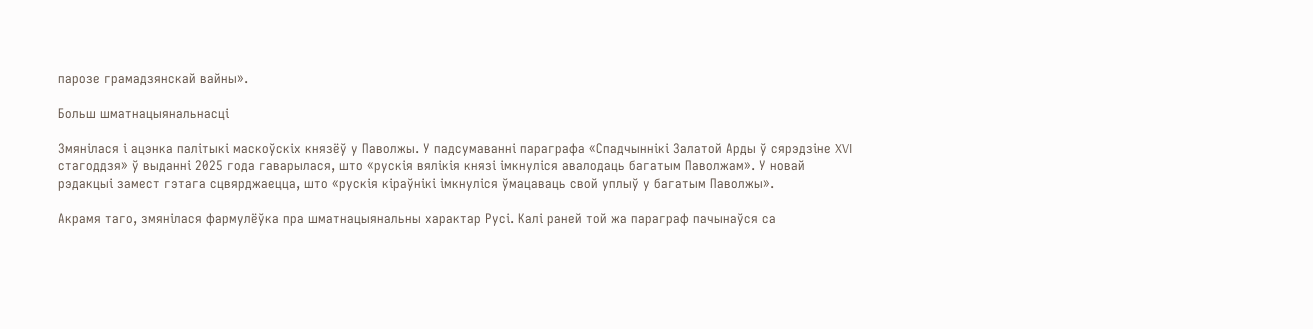парозе грамадзянскай вайны».

Больш шматнацыянальнасці

Змянілася і ацэнка палітыкі маскоўскіх князёў у Паволжы. У падсумаванні параграфа «Спадчыннікі Залатой Арды ў сярэдзіне XVI стагоддзя» ў выданні 2025 года гаварылася, што «рускія вялікія князі імкнуліся авалодаць багатым Паволжам». У новай рэдакцыі замест гэтага сцвярджаецца, што «рускія кіраўнікі імкнуліся ўмацаваць свой уплыў у багатым Паволжы».

Акрамя таго, змянілася фармулёўка пра шматнацыянальны характар Русі. Калі раней той жа параграф пачынаўся са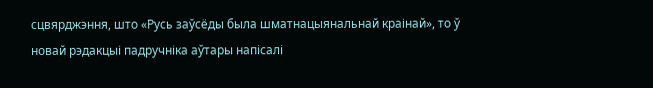сцвярджэння, што «Русь заўсёды была шматнацыянальнай краінай», то ў новай рэдакцыі падручніка аўтары напісалі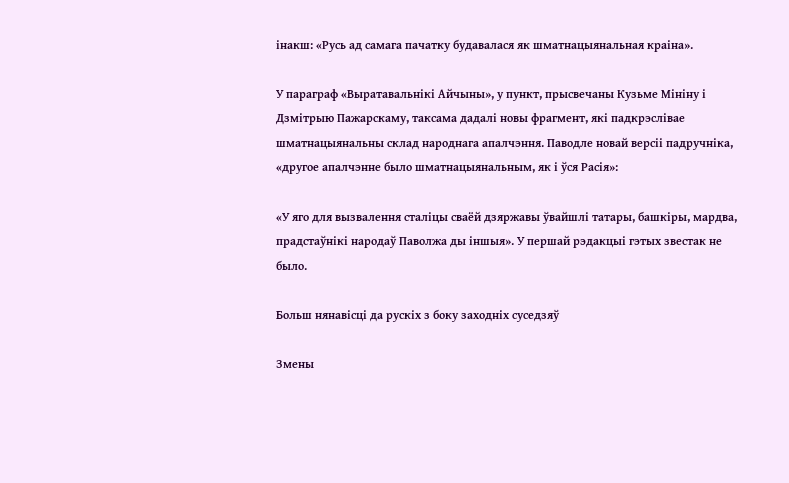інакш: «Русь ад самага пачатку будавалася як шматнацыянальная краіна».

У параграф «Выратавальнікі Айчыны», у пункт, прысвечаны Кузьме Мініну і Дзмітрыю Пажарскаму, таксама дадалі новы фрагмент, які падкрэслівае шматнацыянальны склад народнага апалчэння. Паводле новай версіі падручніка, «другое апалчэнне было шматнацыянальным, як і ўся Расія»:

«У яго для вызвалення сталіцы сваёй дзяржавы ўвайшлі татары, башкіры, мардва, прадстаўнікі народаў Паволжа ды іншыя». У першай рэдакцыі гэтых звестак не было.

Больш нянавісці да рускіх з боку заходніх суседзяў

Змены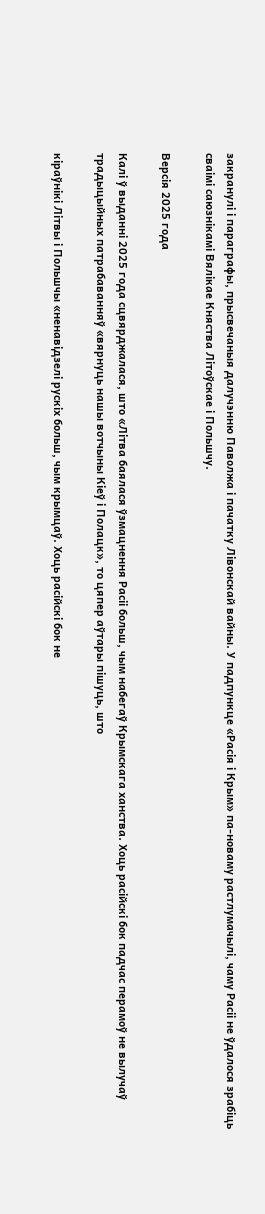закранулі і параграфы, прысвечаныя далучэнню Паволжа і пачатку Лівонскай вайны. У падпункце «Расія і Крым» па-новаму растлумачылі, чаму Расіі не ўдалося зрабіць сваімі саюзнікамі Вялікае Княства Літоўскае і Польшчу.

Версія 2025 года

Калі ў выданні 2025 года сцвярджалася, што «Літва баялася ўзмацнення Расіі больш, чым набегаў Крымскага ханства. Хоць расійскі бок падчас перамоў не вылучаў традыцыйных патрабаванняў «вярнуць нашы вотчыны Кіеў і Полацк», то цяпер аўтары пішуць, што

кіраўнікі Літвы і Польшчы «ненавідзелі рускіх больш, чым крымцаў. Хоць расійскі бок не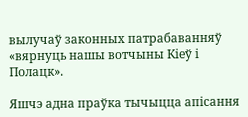вылучаў законных патрабаванняў «вярнуць нашы вотчыны Кіеў і Полацк».

Яшчэ адна праўка тычыцца апісання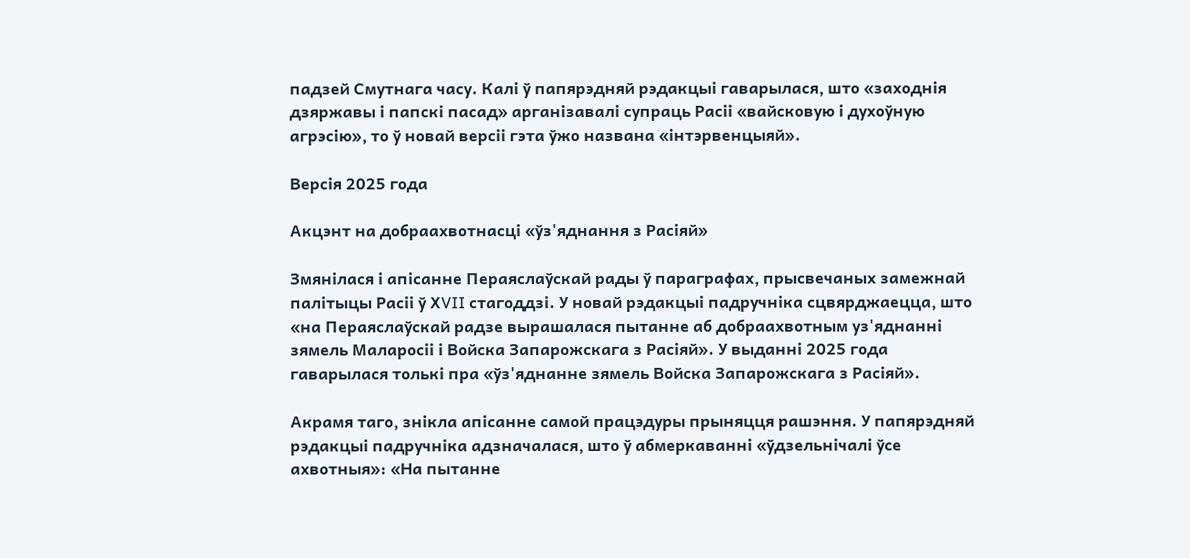падзей Смутнага часу. Калі ў папярэдняй рэдакцыі гаварылася, што «заходнія дзяржавы і папскі пасад» арганізавалі супраць Расіі «вайсковую і духоўную агрэсію», то ў новай версіі гэта ўжо названа «інтэрвенцыяй».

Версія 2025 года

Акцэнт на добраахвотнасці «ўз'яднання з Расіяй»

Змянілася і апісанне Пераяслаўскай рады ў параграфах, прысвечаных замежнай палітыцы Расіі ў ХVII стагоддзі. У новай рэдакцыі падручніка сцвярджаецца, што «на Пераяслаўскай радзе вырашалася пытанне аб добраахвотным уз'яднанні зямель Маларосіі і Войска Запарожскага з Расіяй». У выданні 2025 года гаварылася толькі пра «ўз'яднанне зямель Войска Запарожскага з Расіяй».

Акрамя таго, знікла апісанне самой працэдуры прыняцця рашэння. У папярэдняй рэдакцыі падручніка адзначалася, што ў абмеркаванні «ўдзельнічалі ўсе ахвотныя»: «На пытанне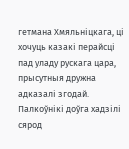гетмана Хмяльніцкага, ці хочуць казакі перайсці пад уладу рускага цара, прысутныя дружна адказалі згодай. Палкоўнікі доўга хадзілі сярод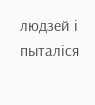людзей і пыталіся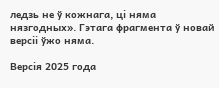ледзь не ў кожнага, ці няма нязгодных». Гэтага фрагмента ў новай версіі ўжо няма.

Версія 2025 года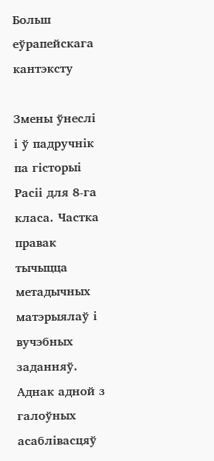Больш еўрапейскага кантэксту

Змены ўнеслі і ў падручнік па гісторыі Расіі для 8‑га класа. Частка правак тычыцца метадычных матэрыялаў і вучэбных заданняў. Аднак адной з галоўных асаблівасцяў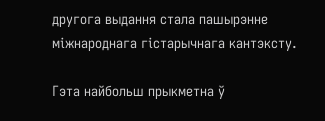другога выдання стала пашырэнне міжнароднага гістарычнага кантэксту.

Гэта найбольш прыкметна ў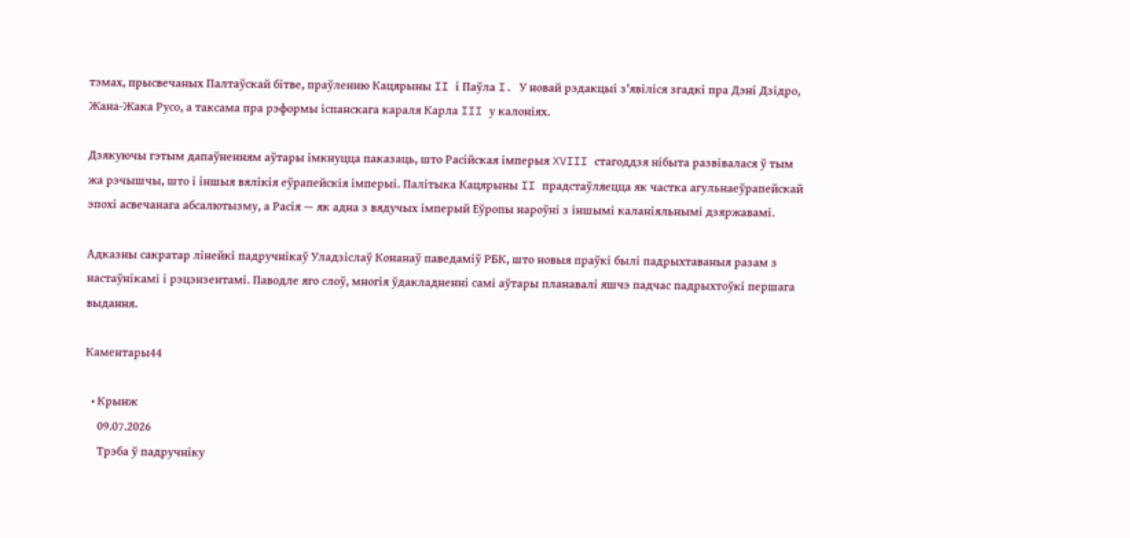тэмах, прысвечаных Палтаўскай бітве, праўленню Кацярыны II і Паўла I. У новай рэдакцыі з'явіліся згадкі пра Дэні Дзідро, Жана-Жака Русо, а таксама пра рэформы іспанскага караля Карла III у калоніях.

Дзякуючы гэтым дапаўненням аўтары імкнуцца паказаць, што Расійская імперыя XVIII стагоддзя нібыта развівалася ў тым жа рэчышчы, што і іншыя вялікія еўрапейскія імперыі. Палітыка Кацярыны II прадстаўляецца як частка агульнаеўрапейскай эпохі асвечанага абсалютызму, а Расія — як адна з вядучых імперый Еўропы нароўні з іншымі каланіяльнымі дзяржавамі.

Адказны сакратар лінейкі падручнікаў Уладзіслаў Конанаў паведаміў РБК, што новыя праўкі былі падрыхтаваныя разам з настаўнікамі і рэцэнзентамі. Паводле яго слоў, многія ўдакладненні самі аўтары планавалі яшчэ падчас падрыхтоўкі першага выдання.

Каментары44

  • Крынж
    09.07.2026
    Трэба ў падручніку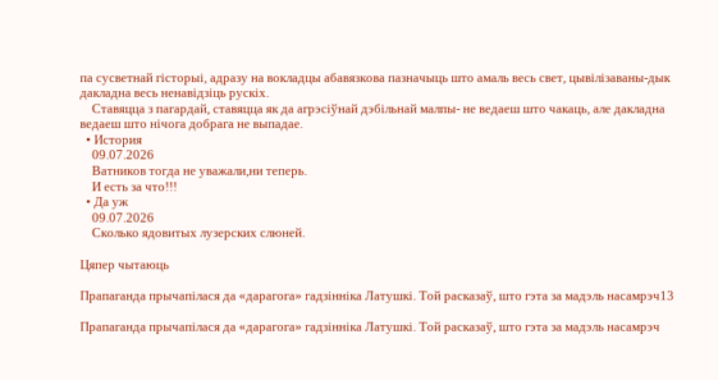па сусветнай гісторыі, адразу на вокладцы абавязкова пазначыць што амаль весь свет, цывілізаваны-дык дакладна весь ненавідзіць рускіх.
    Ставяцца з пагардай, ставяцца як да агрэсіўнай дэбільнай малпы- не ведаеш што чакаць, але дакладна ведаеш што нічога добрага не выпадае.
  • История
    09.07.2026
    Ватников тогда не уважали,ни теперь.
    И есть за что!!!
  • Да уж
    09.07.2026
    Сколько ядовитых лузерских слюней.

Цяпер чытаюць

Прапаганда прычапілася да «дарагога» гадзінніка Латушкі. Той расказаў, што гэта за мадэль насамрэч13

Прапаганда прычапілася да «дарагога» гадзінніка Латушкі. Той расказаў, што гэта за мадэль насамрэч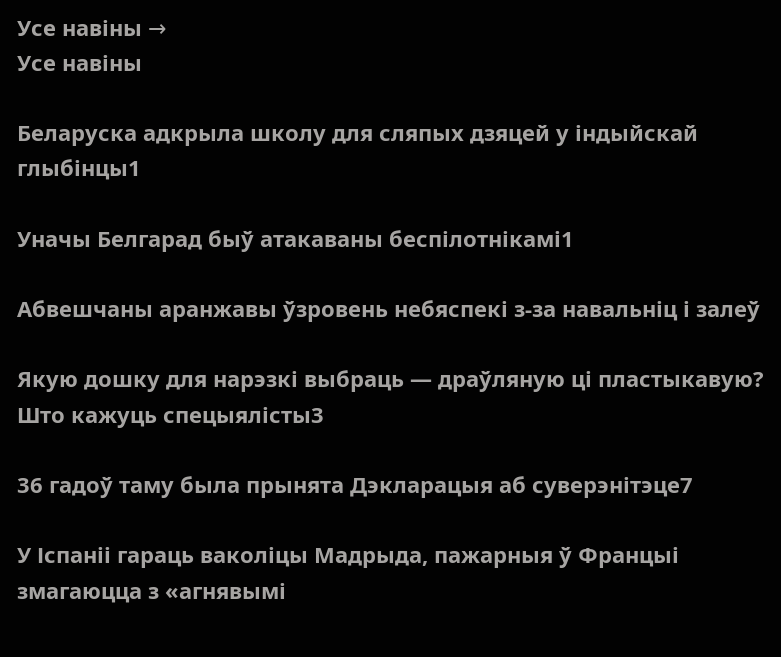Усе навіны →
Усе навіны

Беларуска адкрыла школу для сляпых дзяцей у індыйскай глыбінцы1

Уначы Белгарад быў атакаваны беспілотнікамі1

Абвешчаны аранжавы ўзровень небяспекі з-за навальніц і залеў

Якую дошку для нарэзкі выбраць — драўляную ці пластыкавую? Што кажуць спецыялісты3

36 гадоў таму была прынята Дэкларацыя аб суверэнітэце7

У Іспаніі гараць ваколіцы Мадрыда, пажарныя ў Францыі змагаюцца з «агнявымі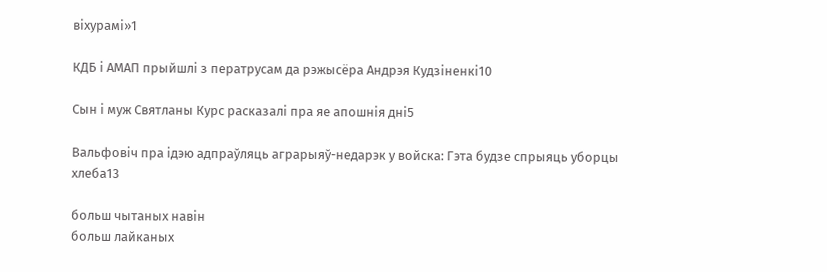віхурамі»1

КДБ і АМАП прыйшлі з ператрусам да рэжысёра Андрэя Кудзіненкі10

Сын і муж Святланы Курс расказалі пра яе апошнія дні5

Вальфовіч пра ідэю адпраўляць аграрыяў-недарэк у войска: Гэта будзе спрыяць уборцы хлеба13

больш чытаных навін
больш лайканых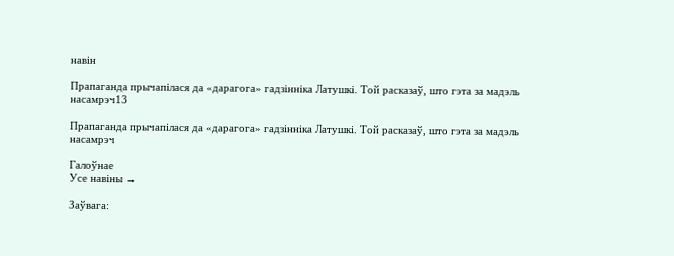навін

Прапаганда прычапілася да «дарагога» гадзінніка Латушкі. Той расказаў, што гэта за мадэль насамрэч13

Прапаганда прычапілася да «дарагога» гадзінніка Латушкі. Той расказаў, што гэта за мадэль насамрэч

Галоўнае
Усе навіны →

Заўвага: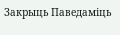Закрыць Паведаміць